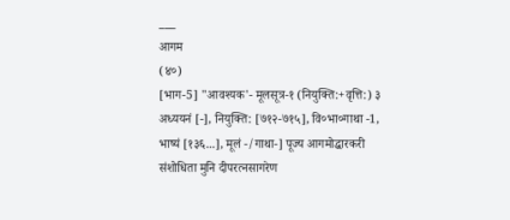___
आगम
(४०)
[भाग-5] "आवश्यक'- मूलसूत्र-१ (नियुक्ति:+वृत्ति:) ३
अध्ययनं [-], नियुक्ति: [७१२-७१५], वि०भा०गाथा -1, भाष्यं [१३६...], मूलं -/गाथा-] पूज्य आगमोद्धारकरी संशोधिता मुनि दीपरत्नसागरेण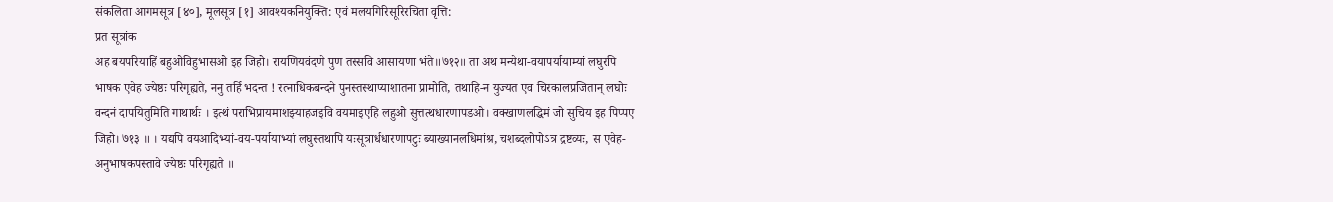संकलिता आगमसूत्र [४०], मूलसूत्र [१] आवश्यकनियुक्ति: एवं मलयगिरिसूरिरचिता वृत्ति:
प्रत सूत्रांक
अह बयपरियाहिं बहुओविहुभासओ इह जिहो। रायणियवंदणे पुण तस्सवि आसायणा भंते॥७१२॥ ता अथ मन्येथा-वयापर्यायाम्यां लघुरपि भाषक एवेह ज्येष्ठः परिगृह्यते, ननु तर्हि भदन्त ! रत्नाधिकबन्दने पुनस्तस्थाप्याशातना प्रामोति, तथाहि-न युज्यत एव चिरकालप्रजितान् लघोः वन्दनं दापयितुमिति गाथार्थः । इत्थं पराभिप्रायमाशझ्याहजइवि वयमाइएहि लहुओ सुत्तत्थधारणापडओ। वक्खाणलद्धिमं जो सुचिय इह पिप्पए जिहो। ७१३ ॥ । यद्यपि वयआदिभ्यां-वय-पर्यायाभ्यां लघुस्तथापि यःसूत्रार्धधारणापटुः ब्याख्यानलधिमांश्र, चशब्दलोपोऽत्र द्रष्टव्यः, स एवेह-अनुभाषकपस्तावे ज्येष्ठः परिगृह्यते ॥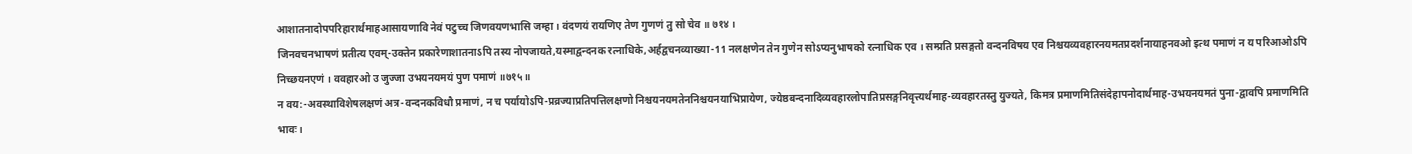आशातनादोपपरिहारार्थमाहआसायणावि नेवं पटुच्च जिणवयणभासि जम्हा । वंदणयं रायणिए तेण गुणणं तु सो चेव ॥ ७१४ ।
जिनवचनभाषणं प्रतीत्य एवम्-उक्तेन प्रकारेणाशातनाऽपि तस्य नोपजायते,यस्माद्वन्दनक रत्नाधिके,अर्हद्वचनव्याख्या-11 नलक्षणेन तेन गुणेन सोऽप्यनुभाषको रत्नाधिक एव । सम्प्रति प्रसङ्गतो वन्दनविषय एव निश्चयव्यवहारनयमतप्रदर्शनायाहनवओ इत्थ पमाणं न य परिआओऽपि निच्छयनएणं । ववहारओ उ जुज्जा उभयनयमयं पुण पमाणं ॥७१५॥
न वय:-अवस्थाविशेषलक्षणं अत्र-वन्दनकविधौ प्रमाणं, न च पर्यायोऽपि-प्रव्रज्याप्रतिपत्तिलक्षणो निश्चयनयमतेननिश्चयनयाभिप्रायेण, ज्येष्ठबन्दनादिव्यवहारलोपातिप्रसङ्गनिवृत्त्यर्थमाह-व्यवहारतस्तु युज्यते, किमत्र प्रमाणमितिसंदेहापनोदार्थमाह-उभयनयमतं पुना-द्वावपि प्रमाणमिति भावः।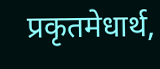प्रकृतमेधार्थ,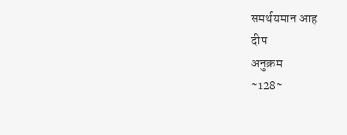समर्थयमान आह
दीप
अनुक्रम
~128~